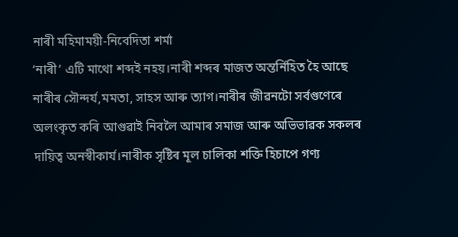নাৰী মহিমাময়ী-নিবেদিতা শৰ্মা
‘নাৰী’ এটি মাথো শব্দই নহয়।নাৰী শব্দৰ মাজত অন্তৰ্নিহিত হৈ আছে নাৰীৰ সৌন্দৰ্য,মমতা, সাহস আৰু ত্যাগ।নাৰীৰ জীৱনটো সৰ্বগুণেৰে অলংকৃত কৰি আগুৱাই নিবলৈ আমাৰ সমাজ আৰু অভিভাৱক সকলৰ দায়িত্ব অনস্বীকাৰ্য।নাৰীক সৃষ্টিৰ মূল চালিকা শক্তি হিচাপে গণ্য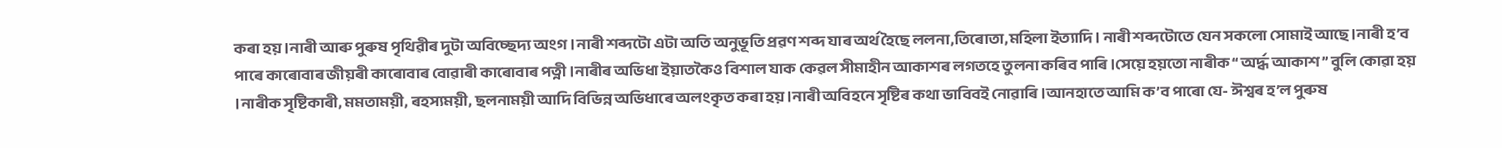কৰা হয় ।নাৰী আৰু পুৰুষ পৃথিৱীৰ দুটা অবিচ্ছেদ্য অংগ।নাৰী শব্দটো এটা অতি অনুভূতি প্ৰৱণ শব্দ যাৰ অৰ্থ হৈছে ললনা,তিৰোতা,মহিলা ইত্যাদি। নাৰী শব্দটোতে যেন সকলো সোমাই আছে।নাৰী হ’ব পাৰে কাৰোবাৰ জীয়ৰী কাৰোবাৰ বোৱাৰী কাৰোবাৰ পত্নী।নাৰীৰ অভিধা ইয়াতকৈও বিশাল যাক কেৱল সীমাহীন আকাশৰ লগতহে তুলনা কৰিব পাৰি।সেয়ে হয়তো নাৰীক “ অৰ্দ্ধ আকাশ ” বুলি কোৱা হয় ।নাৰীক সৃষ্টিকাৰী, মমতাময়ী, ৰহস্যময়ী, ছলনাময়ী আদি বিভিন্ন অভিধাৰে অলংকৃত কৰা হয়।নাৰী অবিহনে সৃষ্টিৰ কথা ভাবিবই নোৱাৰি।আনহাতে আমি ক’ব পাৰো যে- ঈশ্বৰ হ’ল পুৰুষ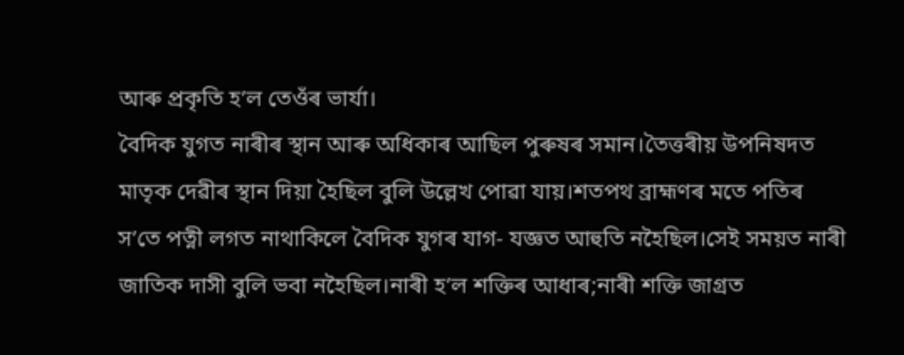আৰু প্ৰকৃতি হ’ল তেওঁৰ ভাৰ্যা।
বৈদিক যুগত নাৰীৰ স্থান আৰু অধিকাৰ আছিল পুৰুষৰ সমান।তৈত্তৰীয় উপনিষদত মাতৃক দেৱীৰ স্থান দিয়া হৈছিল বুলি উল্লেখ পোৱা যায়।শতপথ ব্ৰাহ্মণৰ মতে পতিৰ স’তে পত্নী লগত নাথাকিলে বৈদিক যুগৰ যাগ- যজ্ঞত আহুতি নহৈছিল।সেই সময়ত নাৰী জাতিক দাসী বুলি ভবা নহৈছিল।নাৰী হ’ল শক্তিৰ আধাৰ;নাৰী শক্তি জাগ্ৰত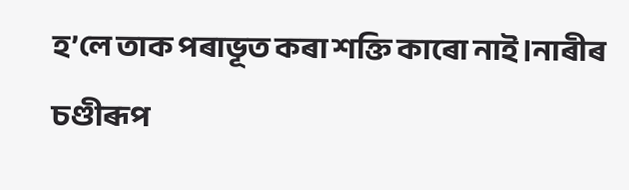হ’লে তাক পৰাভূত কৰা শক্তি কাৰো নাই।নাৰীৰ চণ্ডীৰূপ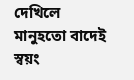দেখিলে মানুহতো বাদেই স্বয়ং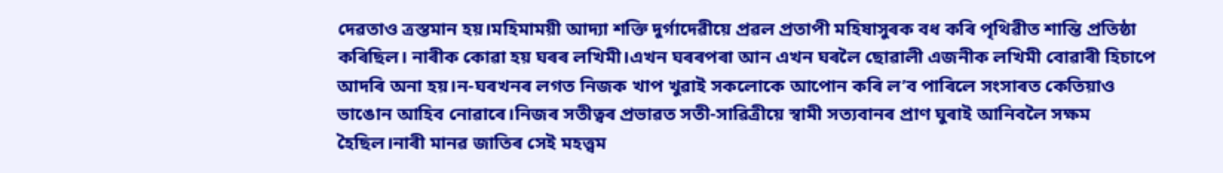দেৱতাও ত্ৰস্তমান হয়।মহিমাময়ী আদ্যা শক্তি দুৰ্গাদেৱীয়ে প্ৰৱল প্ৰতাপী মহিষাসুৰক বধ কৰি পৃথিৱীত শান্তি প্ৰতিষ্ঠা কৰিছিল। নাৰীক কোৱা হয় ঘৰৰ লখিমী।এখন ঘৰৰপৰা আন এখন ঘৰলৈ ছোৱালী এজনীক লখিমী বোৱাৰী হিচাপে আদৰি অনা হয়।ন-ঘৰখনৰ লগত নিজক খাপ খুৱাই সকলোকে আপোন কৰি ল’ব পাৰিলে সংসাৰত কেতিয়াও ভাঙোন আহিব নোৱাৰে।নিজৰ সতীত্বৰ প্ৰভাৱত সতী-সাৱিত্ৰীয়ে স্বামী সত্যবানৰ প্ৰাণ ঘুৰাই আনিবলৈ সক্ষম হৈছিল।নাৰী মানৱ জাতিৰ সেই মহত্ত্বম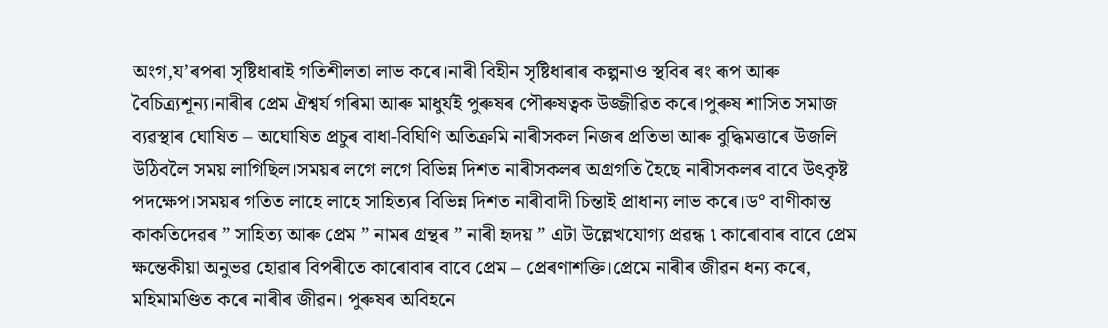অংগ,য’ৰপৰা সৃষ্টিধাৰাই গতিশীলতা লাভ কৰে।নাৰী বিহীন সৃষ্টিধাৰাৰ কল্পনাও স্থবিৰ ৰং ৰূপ আৰু বৈচিত্ৰ্যশূন্য।নাৰীৰ প্ৰেম ঐশ্বৰ্য গৰিমা আৰু মাধুৰ্যই পুৰুষৰ পৌৰুষত্বক উজ্জীৱিত কৰে।পুৰুষ শাসিত সমাজ ব্যৱস্থাৰ ঘোষিত – অঘোষিত প্ৰচুৰ বাধা-বিঘিণি অতিক্ৰমি নাৰীসকল নিজৰ প্ৰতিভা আৰু বুদ্ধিমত্তাৰে উজলি উঠিবলৈ সময় লাগিছিল।সময়ৰ লগে লগে বিভিন্ন দিশত নাৰীসকলৰ অগ্ৰগতি হৈছে নাৰীসকলৰ বাবে উৎকৃষ্ট পদক্ষেপ।সময়ৰ গতিত লাহে লাহে সাহিত্যৰ বিভিন্ন দিশত নাৰীবাদী চিন্তাই প্ৰাধান্য লাভ কৰে।ড° বাণীকান্ত কাকতিদেৱৰ ” সাহিত্য আৰু প্ৰেম ” নামৰ গ্ৰন্থৰ ” নাৰী হৃদয় ” এটা উল্লেখযোগ্য প্ৰৱন্ধ ৷ কাৰোবাৰ বাবে প্ৰেম ক্ষন্তেকীয়া অনুভৱ হোৱাৰ বিপৰীতে কাৰোবাৰ বাবে প্ৰেম – প্ৰেৰণাশক্তি।প্ৰেমে নাৰীৰ জীৱন ধন্য কৰে, মহিমামণ্ডিত কৰে নাৰীৰ জীৱন। পুৰুষৰ অবিহনে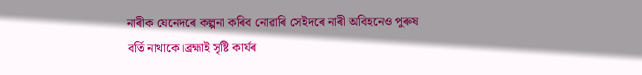নাৰীক যেনেদৰে কল্পনা কৰিব নোৱাৰি সেইদৰে নাৰী অবিহনেও পুৰুষ বৰ্তি নাথাকে।ব্ৰহ্মাই সৃষ্টি কাৰ্যৰ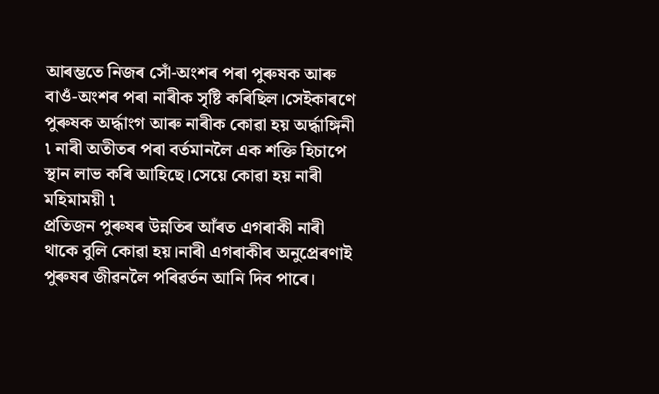আৰম্ভতে নিজৰ সোঁ-অংশৰ পৰা পুৰুষক আৰু বাওঁ-অংশৰ পৰা নাৰীক সৃষ্টি কৰিছিল।সেইকাৰণে পুৰুষক অৰ্দ্ধাংগ আৰু নাৰীক কোৱা হয় অৰ্দ্ধাঙ্গিনী ৷ নাৰী অতীতৰ পৰা বৰ্তমানলৈ এক শক্তি হিচাপে স্থান লাভ কৰি আহিছে।সেয়ে কোৱা হয় নাৰী মহিমাময়ী ৷
প্ৰতিজন পুৰুষৰ উন্নতিৰ আঁৰত এগৰাকী নাৰী থাকে বুলি কোৱা হয়।নাৰী এগৰাকীৰ অনুপ্ৰেৰণাই পুৰুষৰ জীৱনলৈ পৰিৱৰ্তন আনি দিব পাৰে।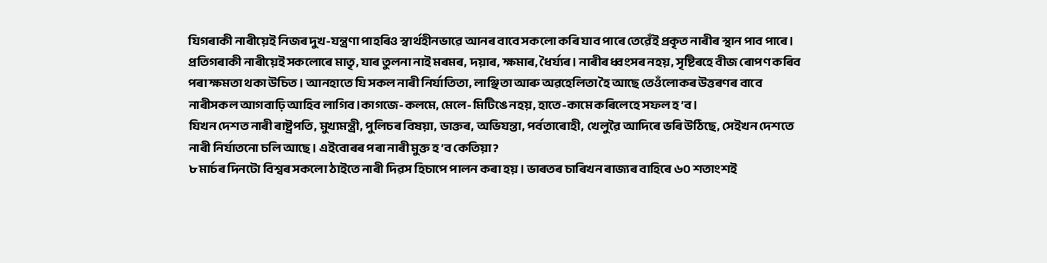যিগৰাকী নাৰীয়েই নিজৰ দুখ-যন্ত্ৰণা পাহৰিও স্বাৰ্থহীনভাৱে আনৰ বাবে সকলো কৰি যাব পাৰে তেৱেঁই প্ৰকৃত নাৰীৰ স্থান পাব পাৰে। প্ৰতিগৰাকী নাৰীয়েই সকলোৰে মাতৃ, যাৰ তুলনা নাই মৰমৰ, দয়াৰ, ক্ষমাৰ, ধৈৰ্য্যৰ। নাৰীৰ ধ্বংসৰ নহয়, সৃষ্টিৰহে বীজ ৰোপণ কৰিব পৰা ক্ষমতা থকা উচিত। আনহাতে যি সকল নাৰী নিৰ্যাতিতা, লাঞ্ছিতা আৰু অৱহেলিতা হৈ আছে তেওঁলোকৰ উত্তৰণৰ বাবে নাৰীসকল আগবাঢ়ি আহিব লাগিব।কাগজে-কলমে, মেলে-মিটিঙে নহয়, হাতে-কামে কৰিলেহে সফল হ’ব।
যিখন দেশত নাৰী ৰাষ্ট্ৰপতি, মুখ্যমন্ত্ৰী, পুলিচৰ বিষয়া, ডাক্তৰ, অভিযন্তা, পৰ্বতাৰোহী, খেলুৱৈ আদিৰে ভৰি উঠিছে, সেইখন দেশতে নাৰী নিৰ্যাতনো চলি আছে। এইবোৰৰ পৰা নাৰী মুক্ত হ’ব কেতিয়া?
৮ মাৰ্চৰ দিনটো বিশ্বৰ সকলো ঠাইতে নাৰী দিৱস হিচাপে পালন কৰা হয়। ভাৰতৰ চাৰিখন ৰাজ্যৰ বাহিৰে ৬০ শতাংশই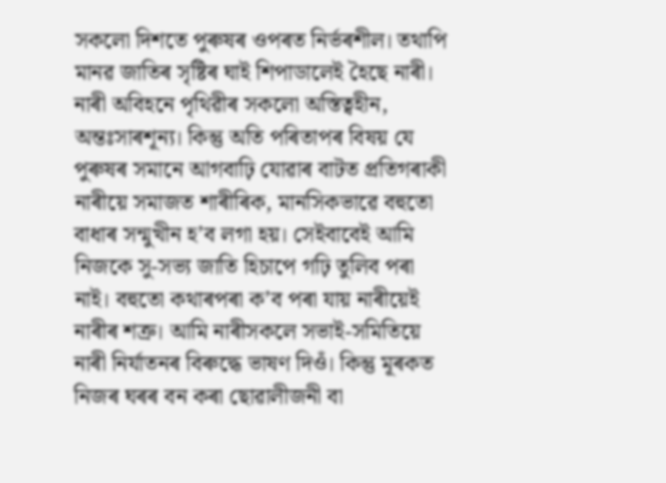সকলো দিশতে পুৰুষৰ ওপৰত নিৰ্ভৰশীল। তথাপি মানৱ জাতিৰ সৃষ্টিৰ ঘাই শিপাডালেই হৈছে নাৰী। নাৰী অবিহনে পৃথিৱীৰ সকলো অস্তিত্বহীন, অন্তঃসাৰশূন্য। কিন্তু অতি পৰিতাপৰ বিষয় যে পুৰুষৰ সমানে আগবাঢ়ি যোৱাৰ বাটত প্ৰতিগৰাকী নাৰীয়ে সমাজত শাৰীৰিক, মানসিকভাৱে বহুতো বাধাৰ সন্মুখীন হ’ব লগা হয়। সেইবাবেই আমি নিজকে সু-সভ্য জাতি হিচাপে গঢ়ি তুলিব পৰা নাই। বহুতো কথাৰপৰা ক’ব পৰা যায় নাৰীয়েই নাৰীৰ শত্ৰু। আমি নাৰীসকলে সভাই-সমিতিয়ে নাৰী নিৰ্যাতনৰ বিৰুদ্ধে ভাষণ দিওঁ। কিন্তু মূৰকত নিজৰ ঘৰৰ বন কৰা ছোৱালীজনী বা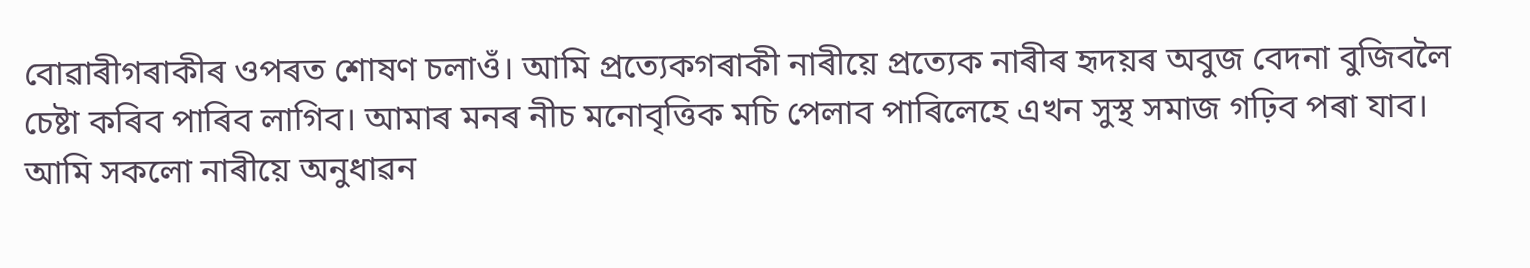বোৱাৰীগৰাকীৰ ওপৰত শোষণ চলাওঁ। আমি প্ৰত্যেকগৰাকী নাৰীয়ে প্ৰত্যেক নাৰীৰ হৃদয়ৰ অবুজ বেদনা বুজিবলৈ চেষ্টা কৰিব পাৰিব লাগিব। আমাৰ মনৰ নীচ মনোবৃত্তিক মচি পেলাব পাৰিলেহে এখন সুস্থ সমাজ গঢ়িব পৰা যাব।
আমি সকলো নাৰীয়ে অনুধাৱন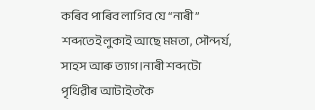কৰিব পাৰিব লাগিব যে “নাৰী” শব্দতেই লুকাই আছে মমতা, সৌন্দৰ্য, সাহস আৰু ত্যাগ।নাৰী শব্দটো পৃথিৱীৰ আটাইতকৈ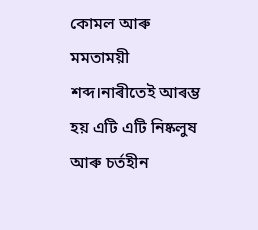কোমল আৰু মমতাময়ী শব্দ।নাৰীতেই আৰম্ভ হয় এটি এটি নিষ্কলুষ আৰু চৰ্তহীন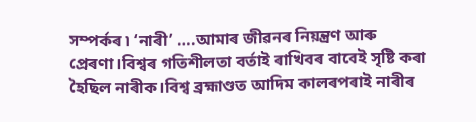সম্পৰ্কৰ ৷ ‘নাৰী’ ….আমাৰ জীৱনৰ নিয়ন্ত্ৰণ আৰু প্ৰেৰণা।বিশ্বৰ গতিশীলতা বৰ্তাই ৰাখিবৰ বাবেই সৃষ্টি কৰা হৈছিল নাৰীক।বিশ্ব ব্ৰহ্মাণ্ডত আদিম কালৰপৰাই নাৰীৰ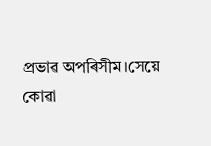প্ৰভাৱ অপৰিসীম।সেয়ে কোৱা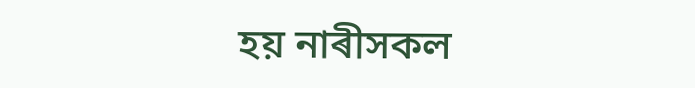হয় নাৰীসকল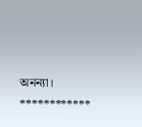অনন্যা।
************